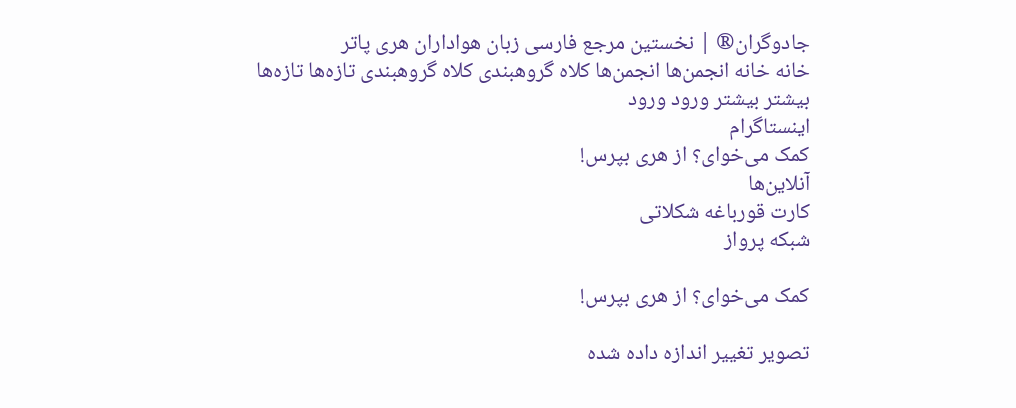جادوگران® | نخستین مرجع فارسی زبان هواداران هری پاتر
خانه خانه انجمن‌ها انجمن‌ها کلاه گروهبندی کلاه گروهبندی تازه‌ها تازه‌ها بیشتر بیشتر ورود ورود
اینستاگرام
کمک می‌خوای؟ از هری بپرس!
آنلاین‌ها
کارت قورباغه شکلاتی
شبکه پرواز

کمک می‌خوای؟ از هری بپرس!

تصویر تغییر اندازه داده شده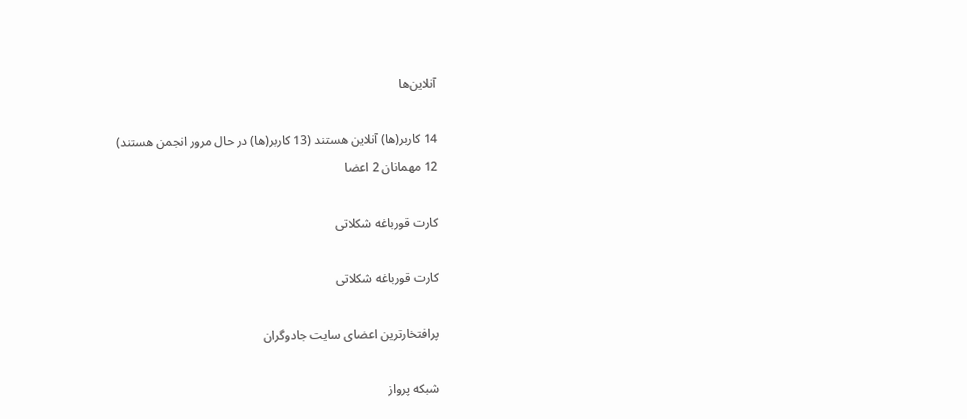آنلاین‌ها

14 کاربر(ها) آنلاین هستند (13 کاربر(ها) در حال مرور انجمن هستند)
12 مهمانان 2 اعضا

کارت قورباغه شکلاتی

کارت قورباغه شکلاتی

پرافتخارترین اعضای سایت جادوگران

شبکه پرواز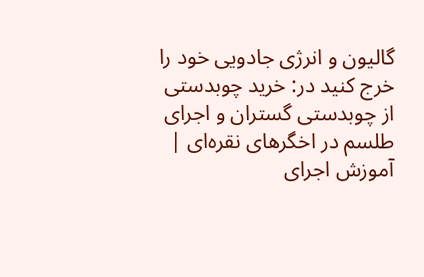گالیون‌ و انرژی‌ جادویی خود را خرج کنید در: خرید چوبدستی از چوبدستی گستران و اجرای طلسم در اخگرهای نقره‌ای | آموزش اجرای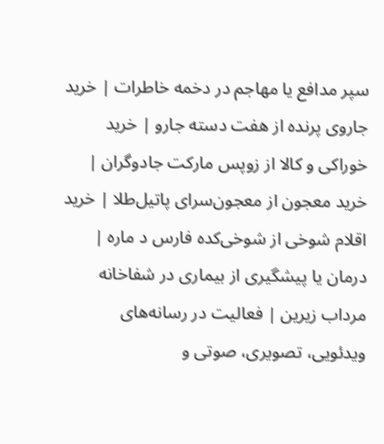سپر مدافع یا مهاجم در دخمه خاطرات | خرید جاروی پرنده از هفت دسته جارو | خرید خوراکی و کالا از زوپس مارکت جادوگران | خرید معجون از معجون‌سرای پاتیل‌طلا | خرید اقلام شوخی از شوخی‌کده فارس د ماره | درمان یا پیشگیری از بیماری در شفاخانه مرداب زیرین | فعالیت در رسانه‌های ویدئویی، تصویری، صوتی و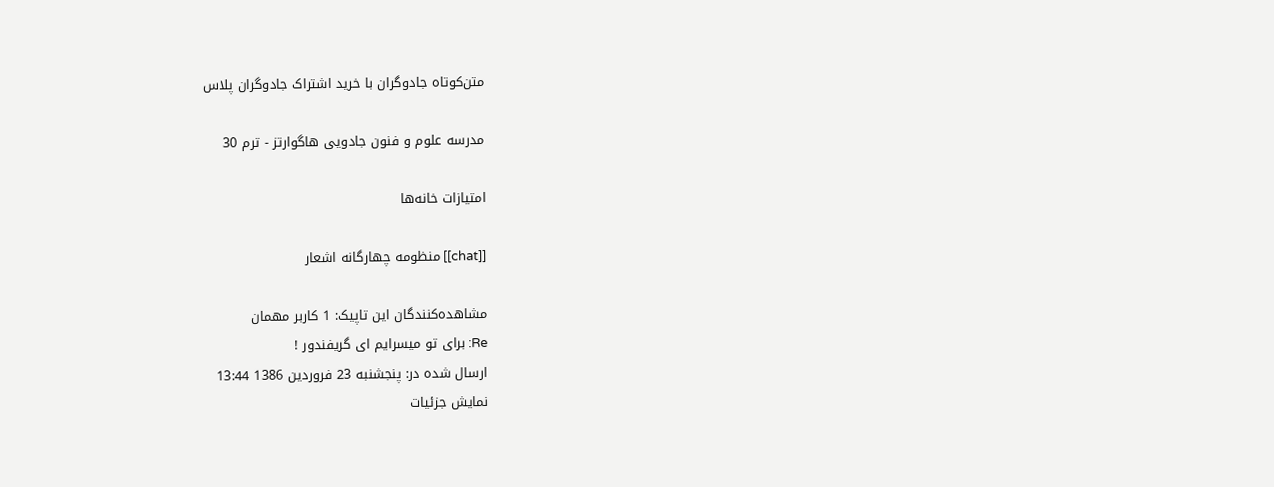متن‌کوتاه‌ جادوگران با خرید اشتراک جادوگران پلاس

مدرسه علوم و فنون جادویی هاگوارتز - ترم 30

امتیازات خانه‌ها

[[chat]] منظومه چهارگانه اشعار

مشاهده‌کنندگان این تاپیک: 1 کاربر مهمان
Re: برای تو میسرایم ای گریفندور !
ارسال شده در: پنجشنبه 23 فروردین 1386 13:44
نمایش جزئیات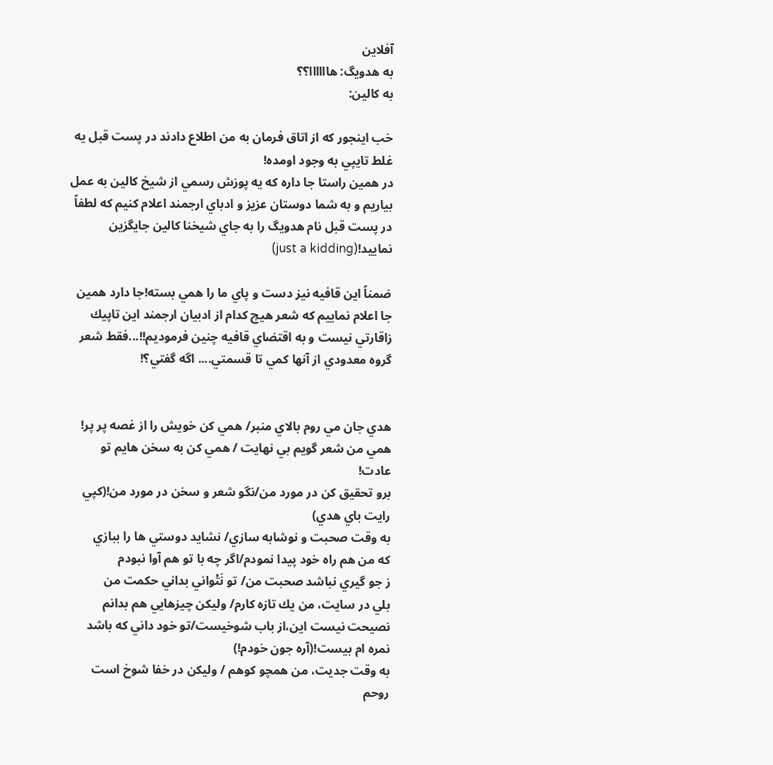آفلاین
به هدويگ: هاااااا؟؟
به كالين:

خب اينجور كه از اتاق فرمان به من اطلاع دادند در پست قبل يه غلط تايپي به وجود اومده!
در همين راستا جا داره كه يه پوزش رسمي از شيخ كالين به عمل بياريم و به شما دوستان عزيز و ادباي ارجمند اعلام كنيم كه لطفاً در پست قبل نام هدويگ را به جاي شيخنا كالين جايگزين نماييد!(just a kidding)

ضمناً اين قافيه نيز دست و پاي ما را همي بسته!جا دارد همين جا اعلام نماييم كه شعر هيچ كدام از ادبيان ارجمند اين تاپيك زاقارتي نيست و به اقتضاي قافيه چنين فرموديم!!...فقط شعر گروه معدودي از آنها كمي تا قسمتي.... اگه گفتي؟!


هدي جان مي روم بالاي منبر/ همي كن خويش را از غصه پر پر!
همي من شعر گويم بي نهايت / همي كن به سخن هايم تو عادت!
برو تحقيق كن در مورد من/نگو شعر و سخن در مورد من!(كپي رايت باي هدي)
به وقت صحبت و نوشابه سازي/ نشايد دوستي ها را ببازي
كه من هم راه خود پيدا نمودم/اگر چه با تو هم آوا نبودم
ز جو گيري نباشد صحبت من/ تو نَتْواني بداني حكمت من
بلي در سايت، من يك تازه كارم/ وليكن چيزهايي هم بدانم
نصيحت نيست اين،از باب شوخيست/تو خود داني كه باشد نمره ام بيست!(آره جون خودم!)
به وقت جديت، من همچو كوهم / وليكن در خفا شوخ است روحم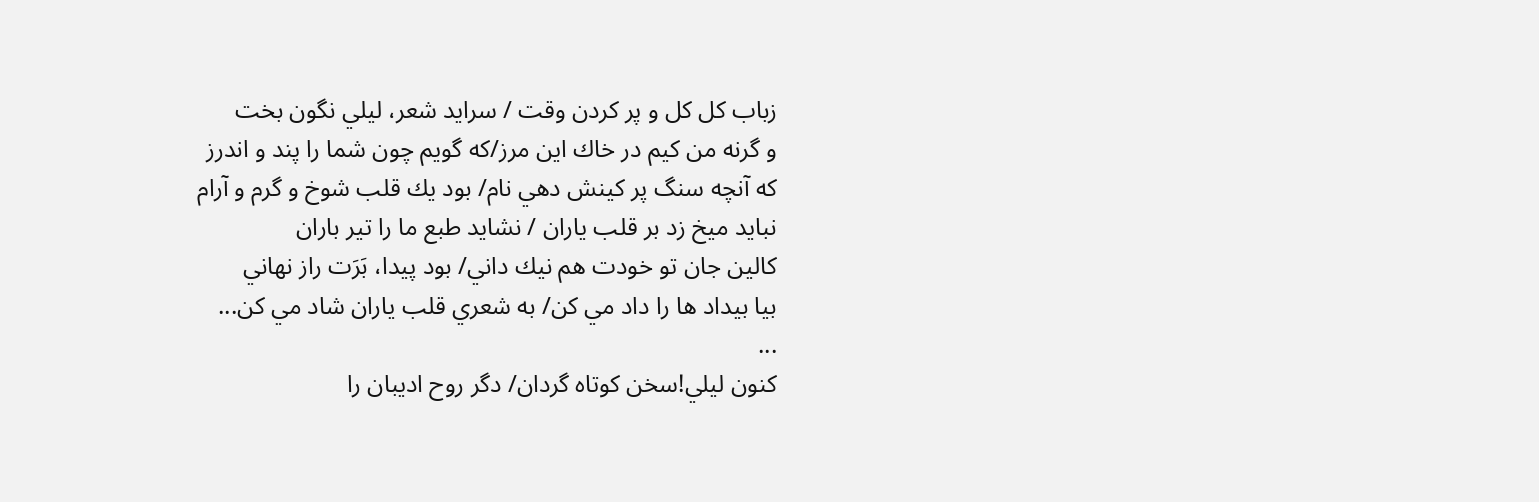زباب كل كل و پر كردن وقت / سرايد شعر، ليلي نگون بخت
و گرنه من كيم در خاك اين مرز/كه گويم چون شما را پند و اندرز
كه آنچه سنگ پر كينش دهي نام/ بود يك قلب شوخ و گرم و آرام
نبايد ميخ زد بر قلب ياران / نشايد طبع ما را تير باران
كالين جان تو خودت هم نيك داني/ بود پيدا، بَرَت راز نهاني
بيا بيداد ها را داد مي كن/ به شعري قلب ياران شاد مي كن...
...
كنون ليلي!سخن كوتاه گردان/ دگر روح اديبان را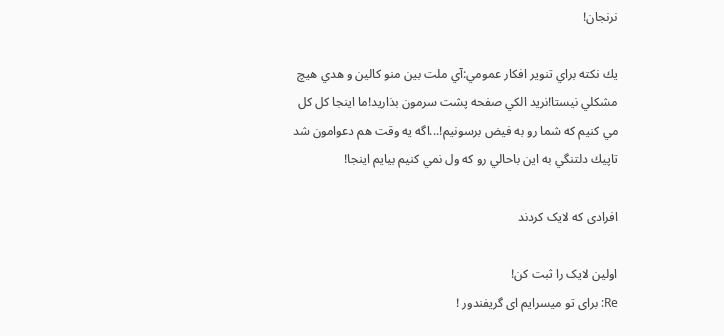نرنجان!

يك نكته براي تنوير افكار عمومي:آي ملت بين منو كالين و هدي هيچ مشكلي نيستا!نريد الكي صفحه پشت سرمون بذاريد!ما اينجا كل كل مي كنيم كه شما رو به فيض برسونيم!...اگه يه وقت هم دعوامون شد تاپيك دلتنگي به اين باحالي رو كه ول نمي كنيم بيايم اينجا!

افرادی که لایک کردند

اولین لایک را ثبت کن!
Re: برای تو میسرایم ای گریفندور !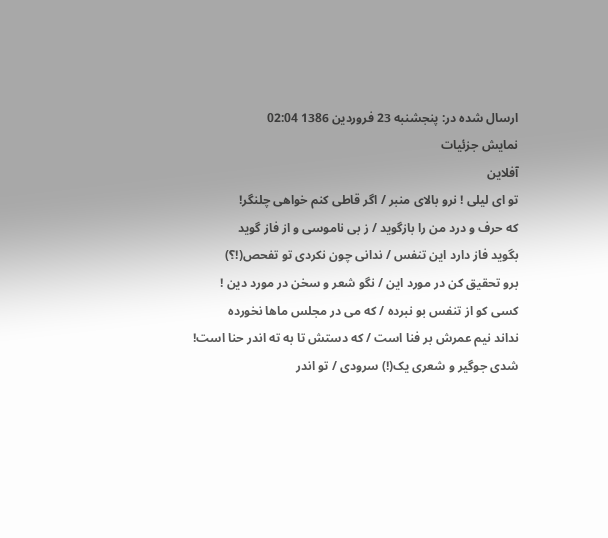ارسال شده در: پنجشنبه 23 فروردین 1386 02:04
نمایش جزئیات
آفلاین
تو ای لیلی ! نرو بالای منبر / اگر قاطی کنم خواهی چلنگر!
که حرف و درد من را بازگوید / ز بی ناموسی و از فاز گوید
بگوید فاز دارد این تنفس / ندانی چون نکردی تو تفحص(!؟)
برو تحقیق کن در مورد این / نگو شعر و سخن در مورد دین !
کسی کو از تنفس بو نبرده / که می در مجلس ماها نخورده
نداند نیم عمرش بر فنا است / که دستش تا به ته اندر حنا است!
شدی جوگیر و شعری یک(!) سرودی / تو اندر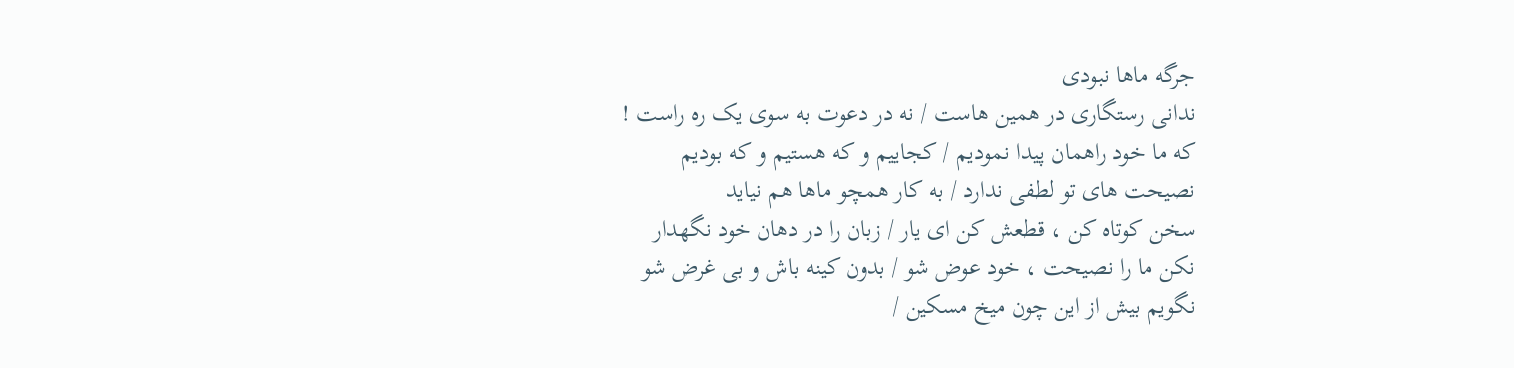جرگه ماها نبودی
ندانی رستگاری در همین هاست / نه در دعوت به سوی یک ره راست !
که ما خود راهمان پیدا نمودیم / کجاییم و که هستیم و که بودیم
نصیحت های تو لطفی ندارد / به کار همچو ماها هم نیاید
سخن کوتاه کن ، قطعش کن ای یار / زبان را در دهان خود نگهدار
نکن ما را نصیحت ، خود عوض شو / بدون کینه باش و بی غرض شو
نگویم بیش از این چون میخ مسکین /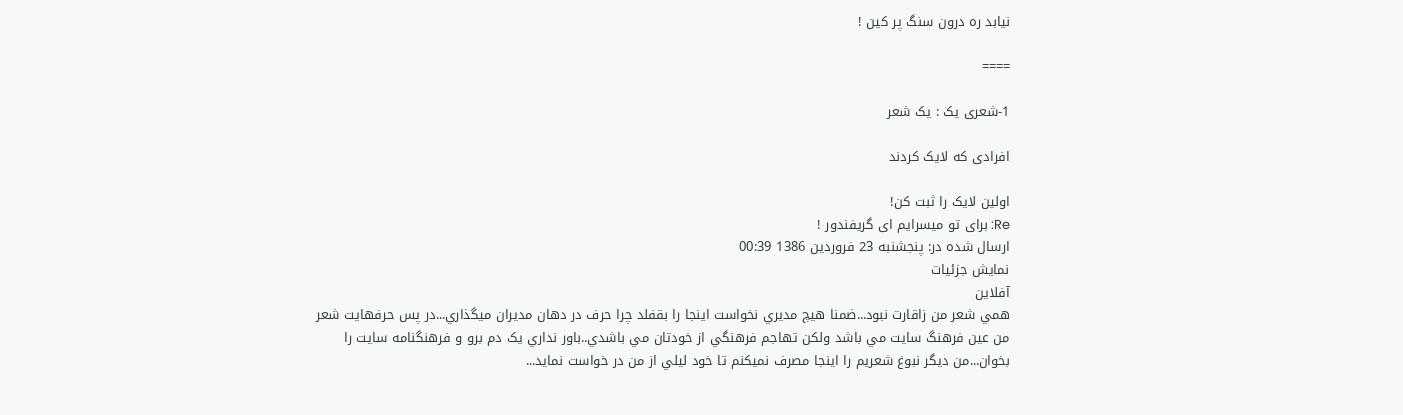نیابد ره درون سنگ پر کین !

====

1-شعری یک : یک شعر

افرادی که لایک کردند

اولین لایک را ثبت کن!
Re: برای تو میسرایم ای گریفندور !
ارسال شده در: پنجشنبه 23 فروردین 1386 00:39
نمایش جزئیات
آفلاین
همي شعر من زاقارت نبود...ضمنا هيچ مديري نخواست اينجا را بقفلد چرا حرف در دهان مديران ميگذاري...در پس حرفهايت شعر من عين فرهنگ سايت مي باشد ولکن تهاجم فرهنگي از خودتان مي باشدي..باور نداري يک دم برو و فرهنگنامه سايت را بخوان...من ديگر نبوغ شعريم را اينجا مصرف نميکنم تا خود ليلي از من در خواست نمايد...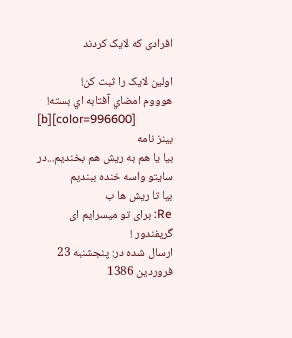افرادی که لایک کردند

اولین لایک را ثبت کن!
هوووم امضاي آفتابه اي بسته!
[b][color=996600]
بينز نامه
بيا يا هم به ريش هم بخنديم...در سايتو واسه خنده ببنديم
بيا تا ريش ها ب
Re: برای تو میسرایم ای گریفندور !
ارسال شده در: پنجشنبه 23 فروردین 1386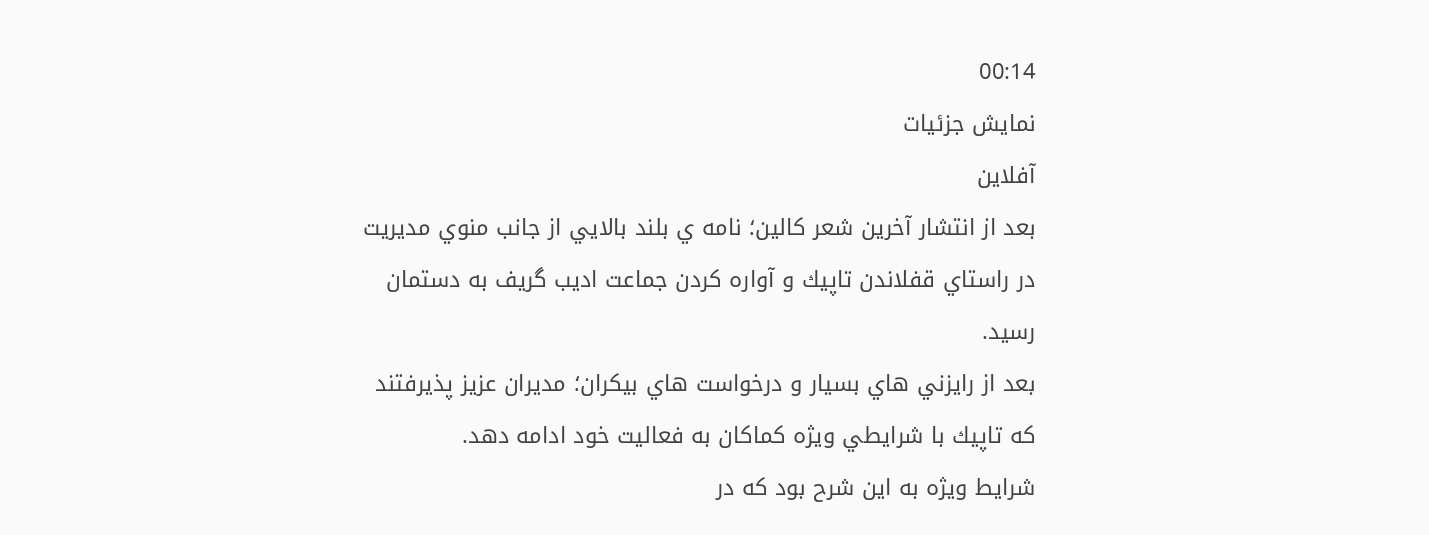00:14
نمایش جزئیات
آفلاین
بعد از انتشار آخرين شعر كالين؛ نامه ي بلند بالايي از جانب منوي مديريت در راستاي قفلاندن تاپيك و آواره كردن جماعت اديب گريف به دستمان رسيد.
بعد از رايزني هاي بسيار و درخواست هاي بيكران؛ مديران عزيز پذيرفتند كه تاپيك با شرايطي ويژه كماكان به فعاليت خود ادامه دهد.
شرايط ويژه به اين شرح بود كه در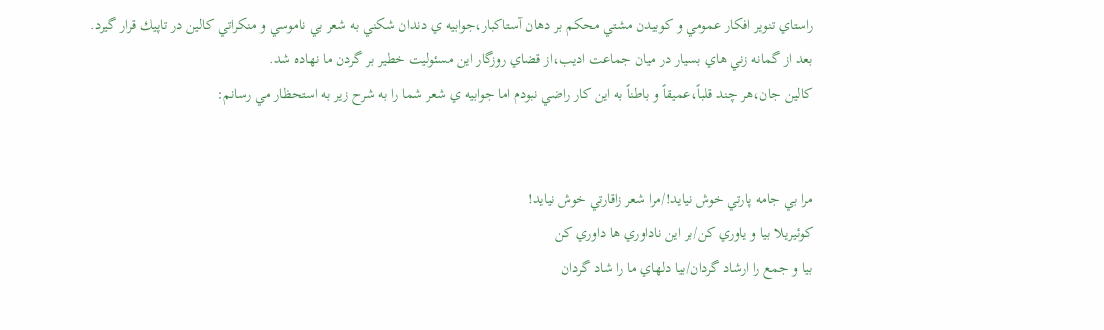راستاي تنوير افكار عمومي و كوبيدن مشتي محكم بر دهان آستاكبار،جوابيه ي دندان شكني به شعر بي ناموسي و منكراتي كالين در تاپيك قرار گيرد.
بعد از گمانه زني هاي بسيار در ميان جماعت اديب،از قضاي روزگار اين مسئوليت خطير بر گردن ما نهاده شد.
كالين جان،هر چند قلباً،عميقاً و باطناً به اين كار راضي نبودم اما جوابيه ي شعر شما را به شرح زير به استحظار مي رسانم:


مرا بي جامه پارتي خوش نيايد!/مرا شعر زاقارتي خوش نيايد!
كوئيريلا بيا و ياوري كن/بر اين ناداوري ها داوري كن
بيا و جمع را ارشاد گردان/بيا دلهاي ما را شاد گردان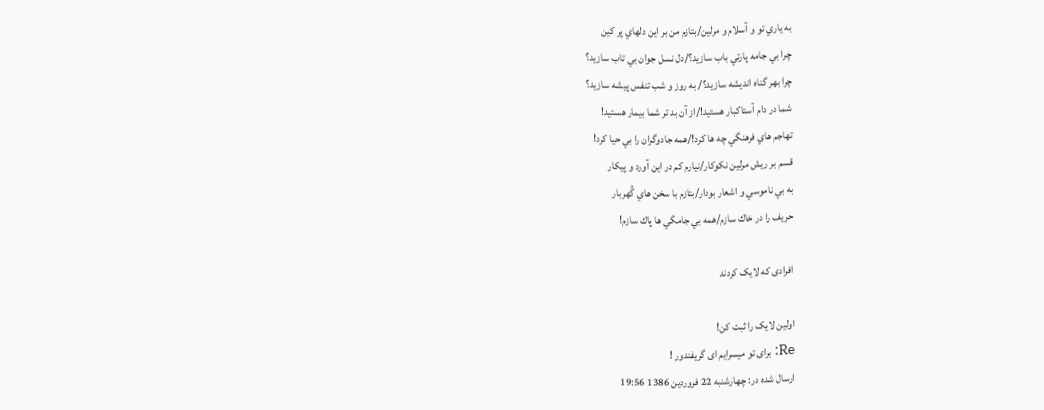به ياري تو و آسلام و مرلين/بتازم من بر اين دلهاي پر كين
چرا بي جامه پارتي باب سازيد؟/دل نسل جوان بي تاب سازيد؟
چرا بهر گناه انديشه سازيد؟/ به روز و شب تنفس پيشه سازيد؟
شما در دام آستاكبار هستيد!/از آن بد تر شما بيمار هستيد!
تهاجم هاي فرهنگي چه ها كرد!/همه جادوگران را بي حيا كرد!
قسم بر ريش مرلين نكوكار/نيارم كم در اين آورد و پيكار
به بي ناموسي و اشعار بودار/بتازم با سخن هاي گُهربار
حريف را در خاك سازم/همه بي جامگي ها پاك سازم!

افرادی که لایک کردند

اولین لایک را ثبت کن!
Re: برای تو میسرایم ای گریفندور !
ارسال شده در: چهارشنبه 22 فروردین 1386 19:56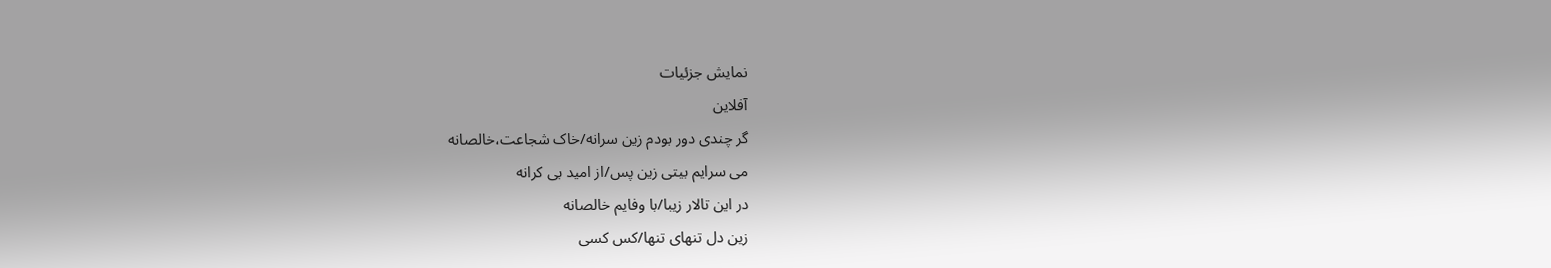نمایش جزئیات
آفلاین
گر چندی دور بودم زین سرانه/خاک شجاعت،خالصانه
می سرایم بیتی زین پس/از امید بی کرانه
در این تالار زیبا/با وفایم خالصانه
زین دل تنهای تنها/کس کسی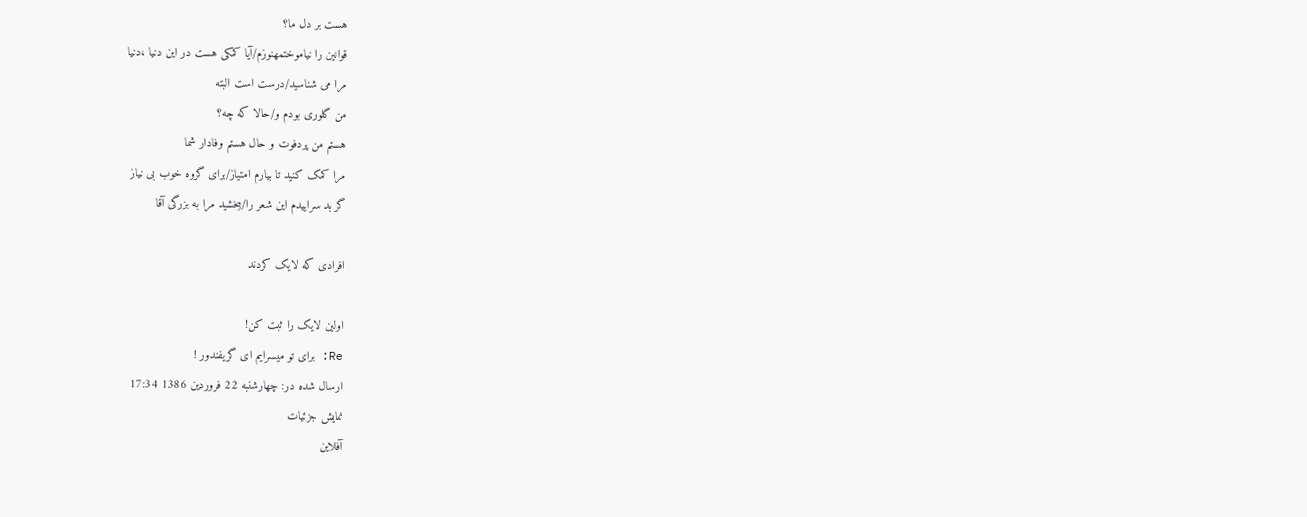هست بر دل ما؟
قوانین را نیاموختمهنوزم/آیا کمکی هست در این دنیا ،دنیا
مرا می شناسید/درست است البته
من گلوری بودم و/حالا که چه؟
هستم من پردفوت و حال هستم وفادار شما
مرا کمک کنید تا بیارم امتیاز/برای گروه خوب بی نیاز
گر بد سراییدم این شعر را/ببخشید مرا به بزرگی آقا

افرادی که لایک کردند

اولین لایک را ثبت کن!
Re: برای تو میسرایم ای گریفندور !
ارسال شده در: چهارشنبه 22 فروردین 1386 17:34
نمایش جزئیات
آفلاین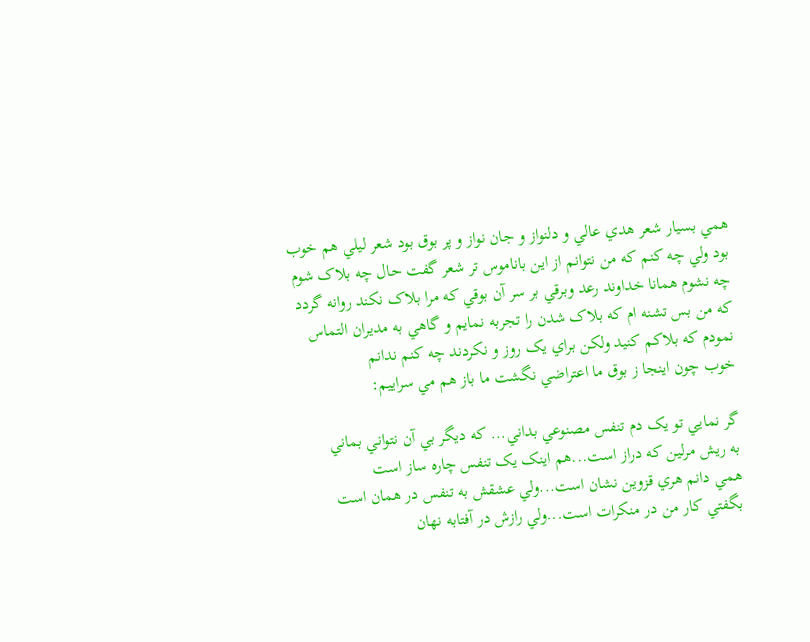همي بسيار شعر هدي عالي و دلنواز و جان نواز و پر بوق بود شعر ليلي هم خوب بود ولي چه کنم که من نتوانم از اين باناموس تر شعر گفت حال چه بلاک شوم چه نشوم همانا خداوند رعد وبرقي بر سر آن بوقي که مرا بلاک نکند روانه گردد که من بس تشنه ام که بلاک شدن را تجربه نمايم و گاهي به مديران التماس نمودم که بلاکم کنيد ولکن براي يک روز و نکردند چه کنم ندانم
خوب چون اينجا ز بوق ما اعتراضي نگشت ما باز هم مي سراييم:

گر نمايي تو يک دم تنفس مصنوعي بداني... که ديگر بي آن نتواني بماني
به ريش مرلين که دراز است...هم اينک يک تنفس چاره ساز است
همي دانم هري قزوين نشان است...ولي عشقش به تنفس در همان است
بگفتي کار من در منکرات است...ولي رازش در آفتابه نهان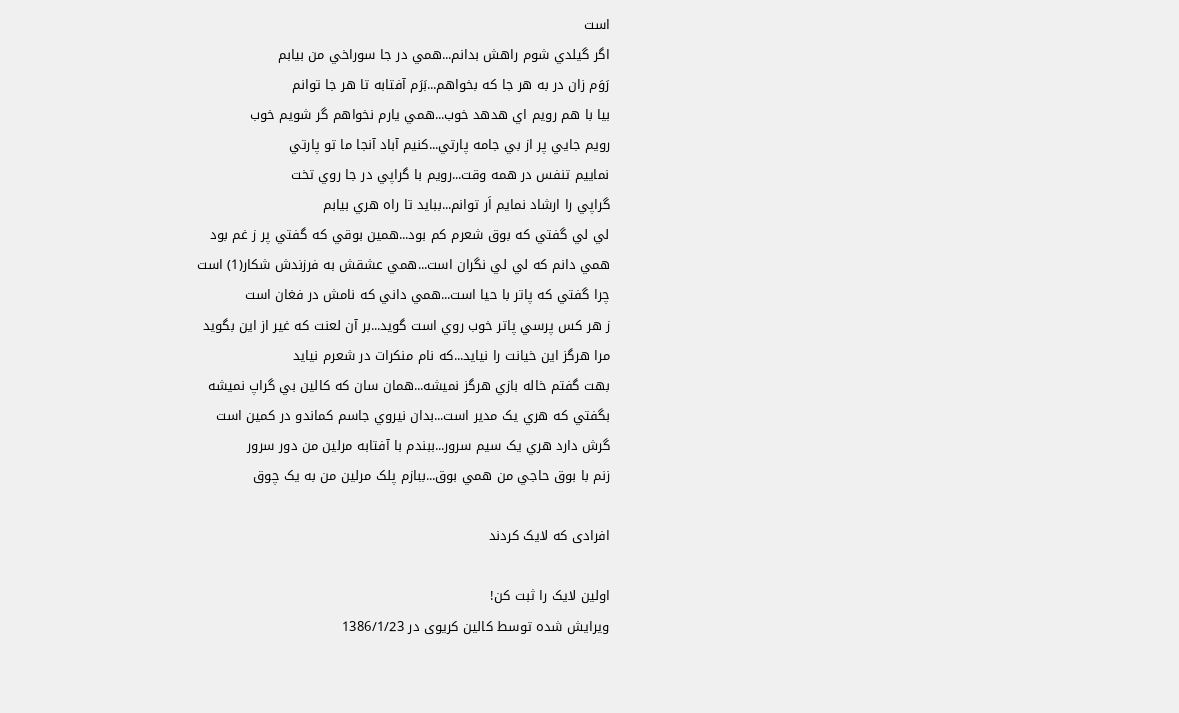است
اگر گيلدي شوم راهش بدانم...همي در جا سوراخي من بيابم
رَوَم زان در به هر جا که بخواهم...بَرَم آفتابه تا هر جا توانم
بيا با هم رويم اي هدهد خوب...همي يارم نخواهم گر شويم خوب
رويم جايي پر از بي جامه پارتي...کنيم آباد آنجا ما تو پارتي
نماييم تنفس در همه وقت...رويم با گراپي در جا روي تخت
گراپي را ارشاد نمايم اَر توانم...ببايد تا راه هري بيابم
لي لي گفتي که بوق شعرم کم بود...همين بوقي که گفتي پر ز غم بود
همي دانم که لي لي نگران است...همي عشقش به فرزندش شکار(1) است
چرا گفتي که پاتر با حيا است...همي داني که نامش در فغان است
ز هر کس پرسي پاتر خوب روي است گويد...بر آن لعنت که غير از اين بگويد
مرا هرگز اين خيانت را نيايد...که نام منکرات در شعرم نيايد
بهت گفتم خاله بازي هرگز نميشه...همان سان که کالين بي گراپ نميشه
بگفتي که هري يک مدير است...بدان نيروي جاسم کماندو در کمين است
گرش دارد هري يک سيم سرور...ببندم با آفتابه مرلين من دور سرور
زنم با بوق حاجي من همي بوق...ببازم پلک مرلين من به يک چوق

افرادی که لایک کردند

اولین لایک را ثبت کن!
ویرایش شده توسط کالین کریوی در 1386/1/23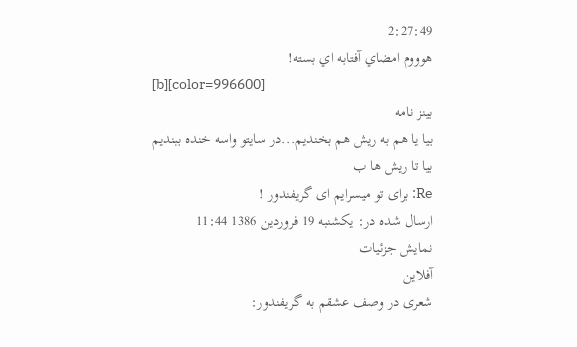2:27:49
هوووم امضاي آفتابه اي بسته!
[b][color=996600]
بينز نامه
بيا يا هم به ريش هم بخنديم...در سايتو واسه خنده ببنديم
بيا تا ريش ها ب
Re: برای تو میسرایم ای گریفندور !
ارسال شده در: یکشنبه 19 فروردین 1386 11:44
نمایش جزئیات
آفلاین
شعری در وصف عشقم به گریفندور: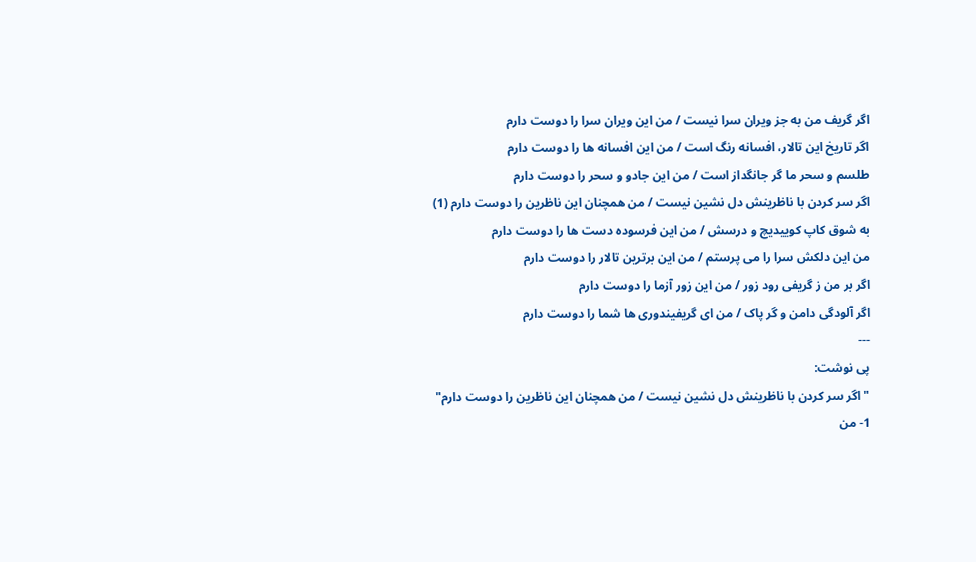اگر گریف من به جز ویران سرا نیست / من این ویران سرا را دوست دارم
اگر تاریخ این تالار، افسانه رنگ است / من این افسانه ها را دوست دارم
طلسم و سحر ما گر جانگداز است / من این جادو و سحر را دوست دارم
اگر سر کردن با ناظرینش دل نشین نیست / من همچنان این ناظرین را دوست دارم (1)
به شوق کاپ کوییدیچ و درسش / من این فرسوده دست ها را دوست دارم
من این دلکش سرا را می پرستم / من این برترین تالار را دوست دارم
اگر بر من ز گریفی رود زور / من این زور آزما را دوست دارم
اگر آلودگی دامن و گر پاک / من ای گریفیندوری ها شما را دوست دارم
---
پی نوشت:
"اگر سر کردن با ناظرینش دل نشین نیست / من همچنان این ناظرین را دوست دارم"
1- من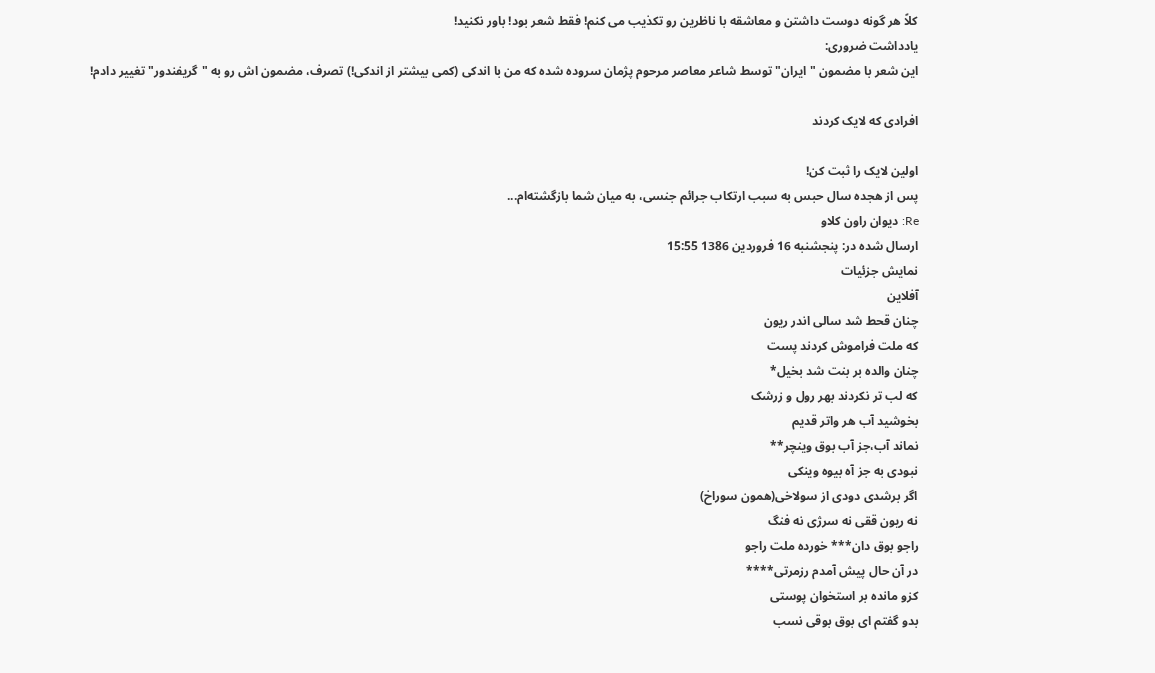کلاً هر گونه دوست داشتن و معاشقه با ناظرین رو تکذیب می کنم! فقط شعر بود! باور نکنید!
یادداشت ضروری:
این شعر با مضمون "ایران" توسط شاعر معاصر مرحوم پژمان سروده شده که من با اندکی (کمی بیشتر از اندکی!) تصرف، مضمون اش رو به "گریفندور" تغییر دادم!

افرادی که لایک کردند

اولین لایک را ثبت کن!
پس از هجده سال حبس به سبب ارتکاب جرائم جنسی، به میان شما بازگشته‌ام...
Re: دیوان راون کلاو
ارسال شده در: پنجشنبه 16 فروردین 1386 15:55
نمایش جزئیات
آفلاین
چنان قحط شد سالی اندر ریون
که ملت فراموش کردند پست
چنان والده بر بنت شد بخیل*
که لب تر نکردند بهر رول و زرشک
بخوشید آب هر واتر قدیم
نماند آب،جز آب بوق وینچر**
نبودی به جز آه بیوه وینکی
اگر برشدی دودی از سولاخی(همون سوراخ)
نه ریون ققی نه سرژی نه فنگ
راجو بوق دان*** خورده ملت راجو
در آن حال پیش آمدم رزمرتی****
کزو مانده بر استخوان پوستی
بدو گفتم ای بوق بوقی نسب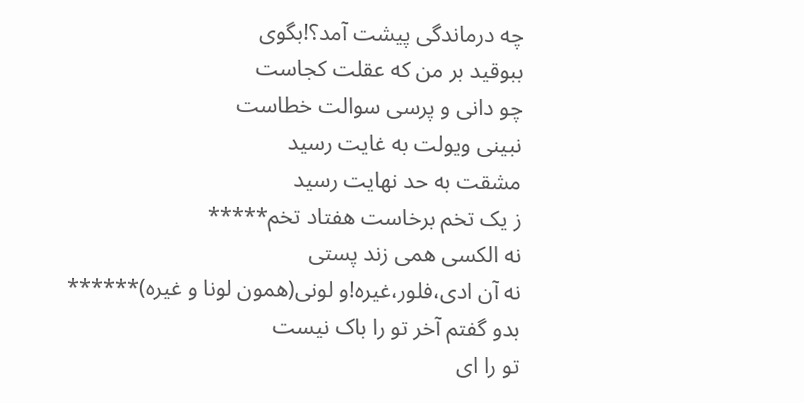چه درماندگی پیشت آمد؟!بگوی
ببوقید بر من که عقلت کجاست
چو دانی و پرسی سوالت خطاست
نبینی ویولت به غایت رسید
مشقت به حد نهایت رسید
ز یک تخم برخاست هفتاد تخم*****
نه الکسی همی زند پستی
نه آن ادی،فلور،غیره!و لونی(همون لونا و غیره)******
بدو گفتم آخر تو را باک نیست
تو را ای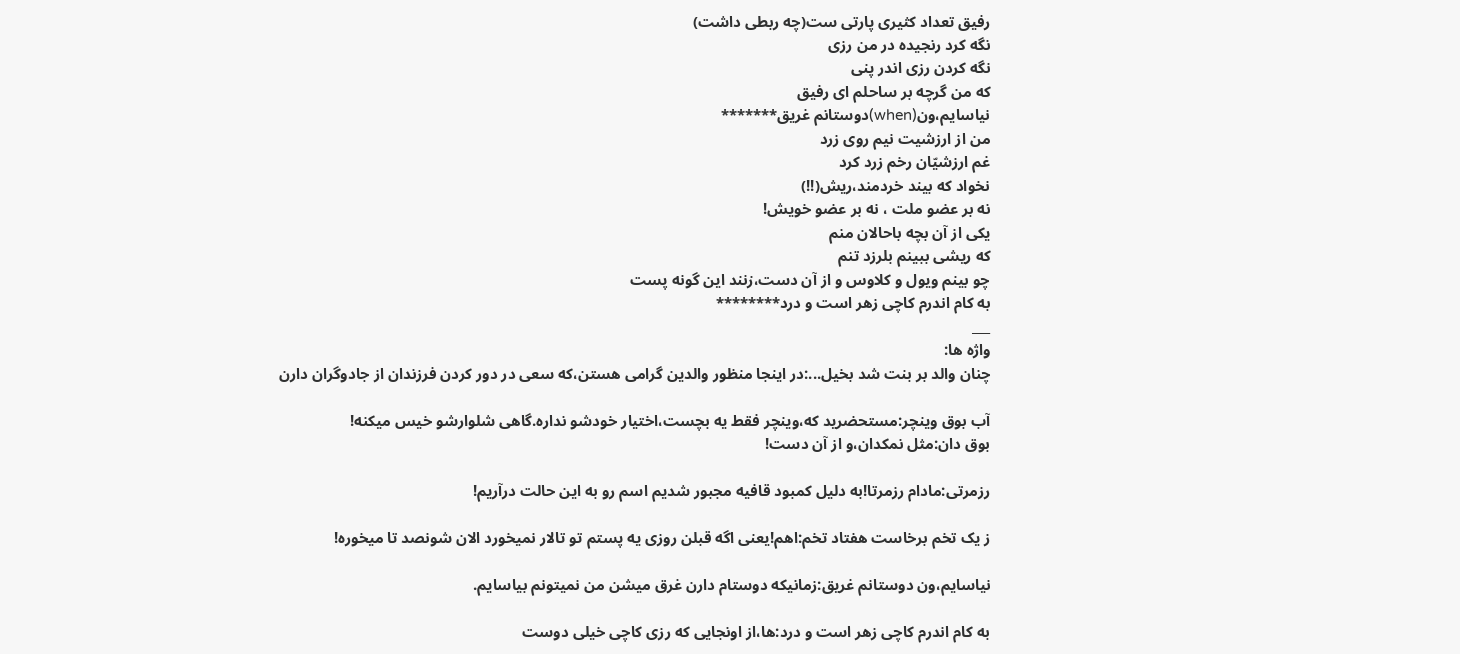رفیق تعداد کثیری پارتی ست(چه ربطی داشت)
نگه کرد رنجیده در من رزی
نگه کردن رزی اندر پنی
که من گرچه بر ساحلم ای رفیق
نیاسایم،ون(when)دوستانم غریق*******
من از ارزشیت نیم روی زرد
غم ارزشیّان رخم زرد کرد
نخواد که بیند خردمند،ریش(!!)
نه بر عضو ملت ، نه بر عضو خویش!
یکی از آن بچه باحالان منم
که ریشی ببینم بلرزد تنم
چو بینم ویول و کلاوس و از آن دست،زنند این گونه پست
به کام اندرم کاچی زهر است و درد********
___
واژه ها:
چنان والد بر بنت شد بخیل...:در اینجا منظور والدین گرامی هستن،که سعی در دور کردن فرزندان از جادوگران دارن

آب بوق وینچر:مستحضرید که،وینچر فقط یه بچست،اختیار خودشو نداره.گاهی شلوارشو خیس میکنه!
بوق دان:مثل نمکدان،و از آن دست!

رزمرتی:مادام رزمرتا!به دلیل کمبود قافیه مجبور شدیم اسم رو به این حالت درآریم!

ز یک تخم برخاست هفتاد تخم:اهم!یعنی اگه قبلن روزی یه پستم تو تالار نمیخورد الان شونصد تا میخوره!

نیاسایم،ون دوستانم غریق:زمانیکه دوستام دارن غرق میشن من نمیتونم بیاسایم.

به کام اندرم کاچی زهر است و درد:ها،از اونجایی که رزی کاچی خیلی دوست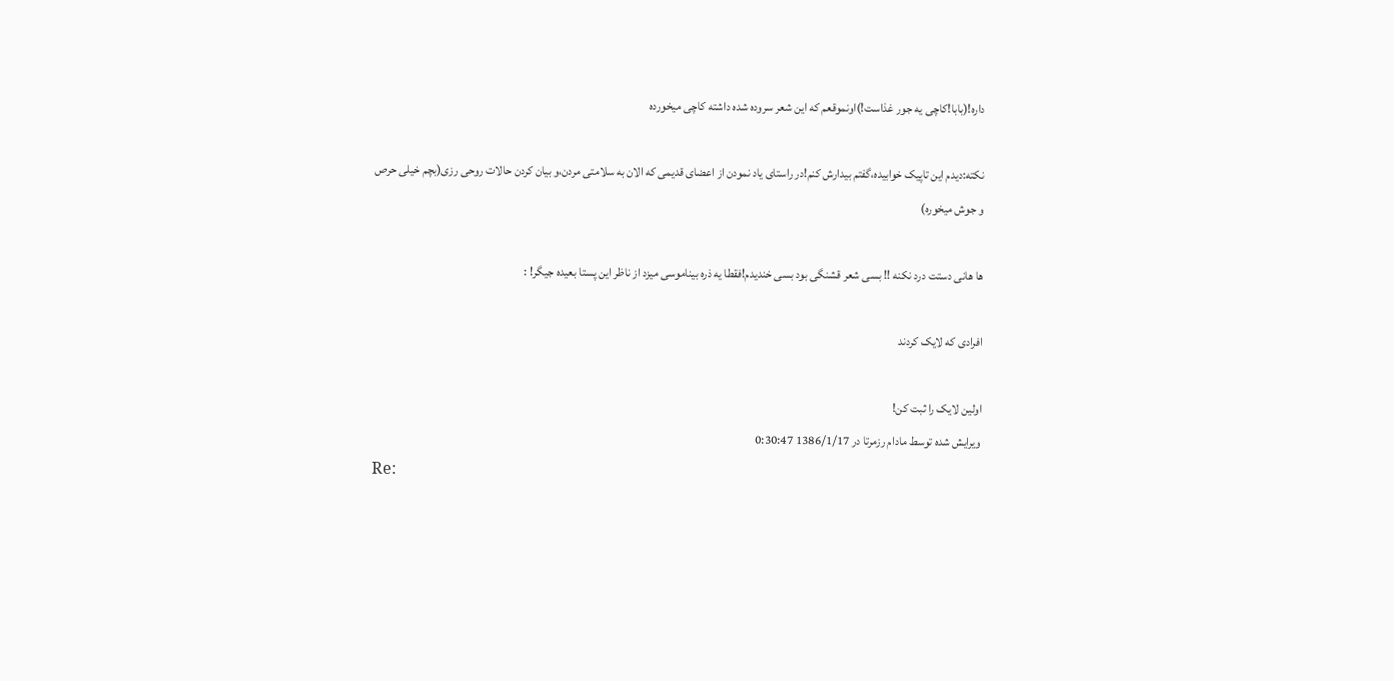داره!(بابا!کاچی یه جور غذاست!)اونموقعم که این شعر سروده شده داشته کاچی میخورده

نکته:دیدم این تاپیک خوابیده،گفتم بیدارش کنم!در راستای یاد نمودن از اعضای قدیمی که الان به سلامتی مردن،و بیان کردن حالات روحی رزی(بچم خیلی حرص و جوش میخوره)

ها هانی دستت درد نکنه !! بسی شعر قشنگی بود بسی خندیدم!فقطا یه ذره بیناموسی میزد از ناظر این پستا بعیده جیگر! :

افرادی که لایک کردند

اولین لایک را ثبت کن!
ویرایش شده توسط مادام رزمرتا در 1386/1/17 0:30:47
Re: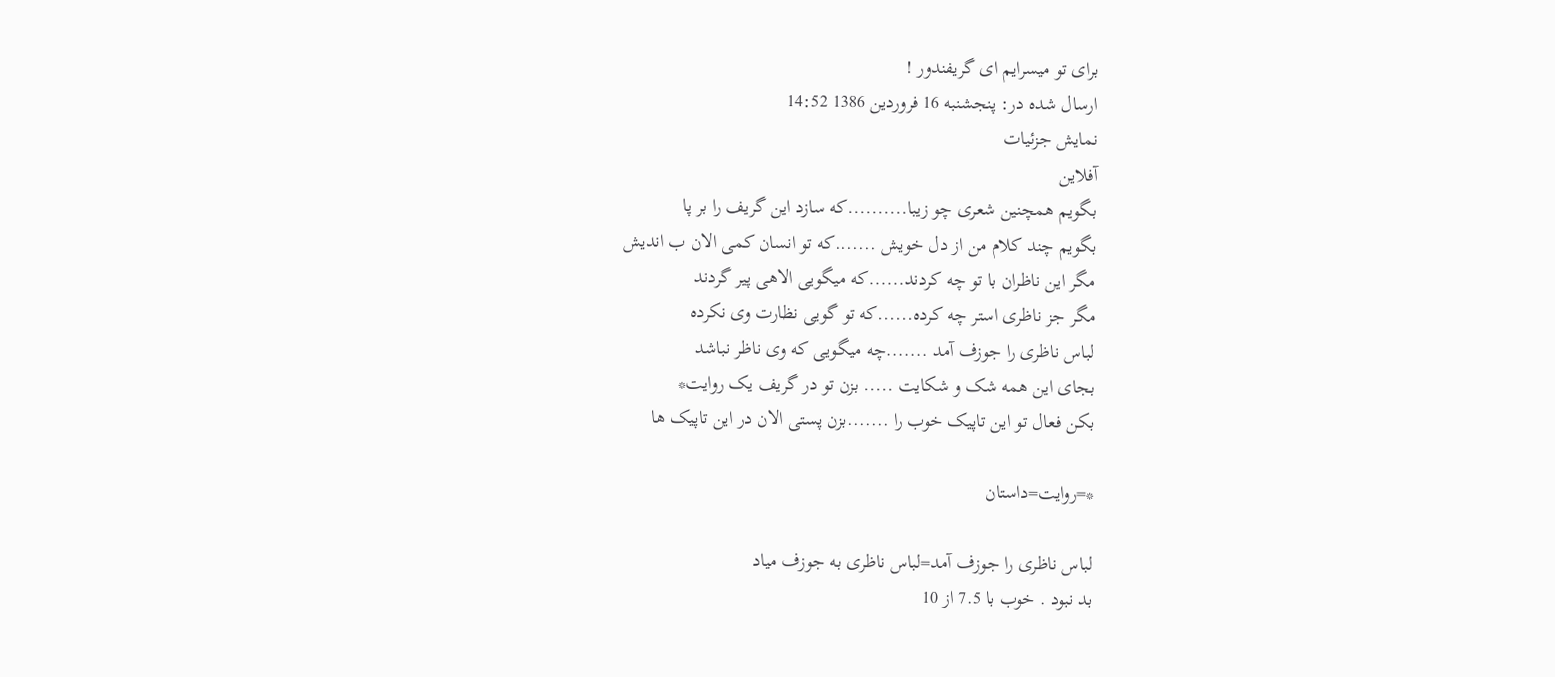برای تو میسرایم ای گریفندور !
ارسال شده در: پنجشنبه 16 فروردین 1386 14:52
نمایش جزئیات
آفلاین
بگویم همچنین شعری چو زیبا..........که سازد این گریف را بر پا
بگویم چند کلام من از دل خویش .......که تو انسان کمی الان ب اندیش
مگر این ناظران با تو چه کردند......که میگویی الاهی پیر گردند
مگر جز ناظری استر چه کرده......که تو گویی نظارت وی نکرده
لباس ناظری را جوزف آمد .......چه میگویی که وی ناظر نباشد
بجای این همه شک و شکایت ..... بزن تو در گریف یک روایت*
بکن فعال تو این تاپیک خوب را .......بزن پستی الان در این تاپیک ها

*=روایت=داستان

لباس ناظری را جوزف آمد=لباس ناظری به جوزف میاد
بد نبود . خوب با 7.5 از 10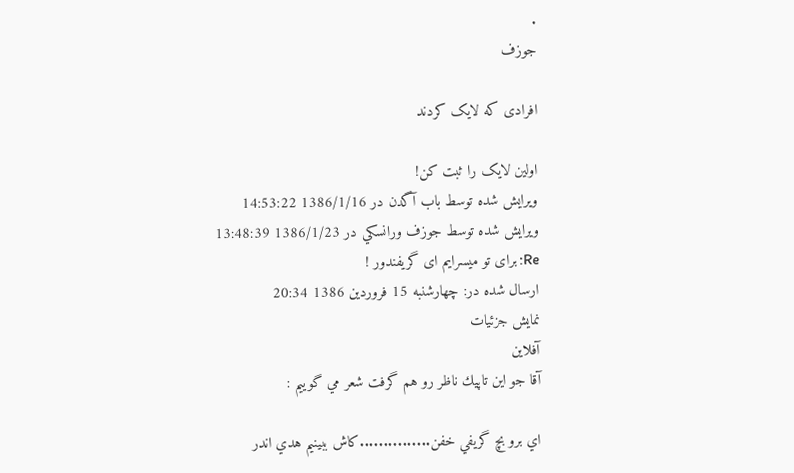.
جوزف

افرادی که لایک کردند

اولین لایک را ثبت کن!
ویرایش شده توسط باب آگدن در 1386/1/16 14:53:22
ویرایش شده توسط جوزف ورانسكي در 1386/1/23 13:48:39
Re: برای تو میسرایم ای گریفندور !
ارسال شده در: چهارشنبه 15 فروردین 1386 20:34
نمایش جزئیات
آفلاین
آقا جو اين تاپيك ناظر رو هم گرفت شعر مي گوييم :

اي برو بچ گريفي خفن...............كاش ببينيم هدي اندر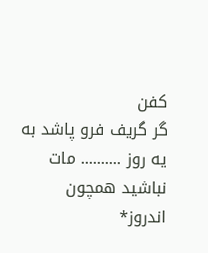كفن
گر گريف فرو پاشد به يه روز .......... مات نباشيد همچون اندروز*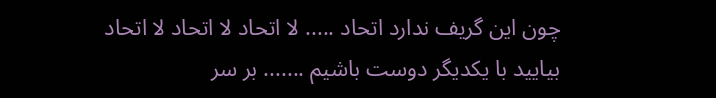چون اين گريف ندارد اتحاد ..... لا اتحاد لا اتحاد لا اتحاد
بياييد با يكديگر دوست باشيم ....... بر سر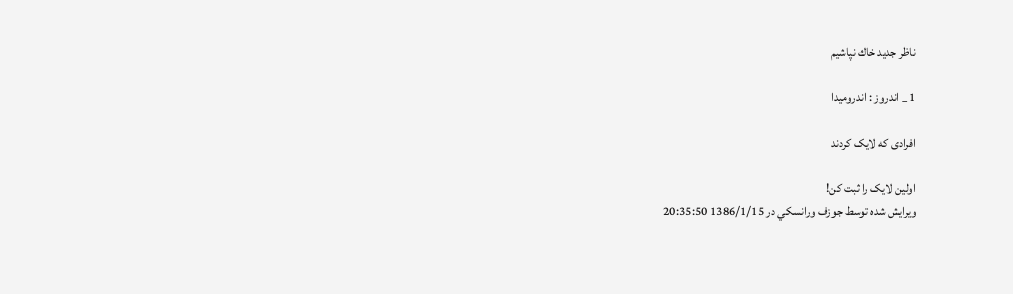ناظر جديد خاك نپاشيم

1 _ اندروز : اندروميدا

افرادی که لایک کردند

اولین لایک را ثبت کن!
ویرایش شده توسط جوزف ورانسكي در 1386/1/15 20:35:50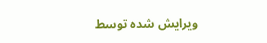ویرایش شده توسط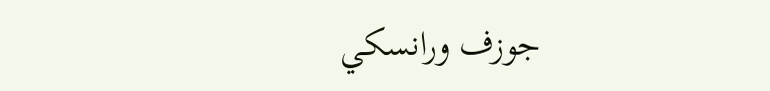جوزف ورانسكي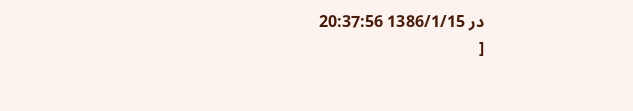در 1386/1/15 20:37:56
[